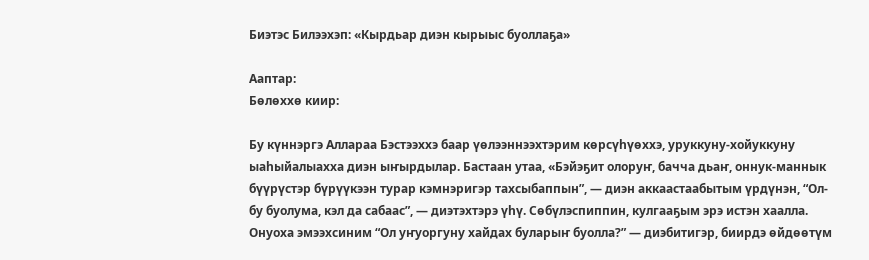Биэтэс Билээхэп: «Кырдьар диэн кырыыс буоллаҕа»

Ааптар:
Бөлөххө киир:

Бу күннэргэ Аллараа Бэстээххэ баар үөлээннээхтэрим көрсүһүөххэ, уруккуну-хойуккуну ыаһыйалыахха диэн ыҥырдылар. Бастаан утаа, «Бэйэҕит олоруҥ, бачча дьаҥ, оннук-маннык бүүрүстэр бүрүүкээн турар кэмнэригэр тахсыбаппын”, — диэн аккаастаабытым үрдүнэн, “Ол-бу буолума, кэл да сабаас”, — диэтэхтэрэ үһү. Сөбүлэспиппин, кулгааҕым эрэ истэн хаалла. Онуоха эмээхсиним “Ол уҥуоргуну хайдах буларыҥ буолла?” — диэбитигэр, биирдэ өйдөөтүм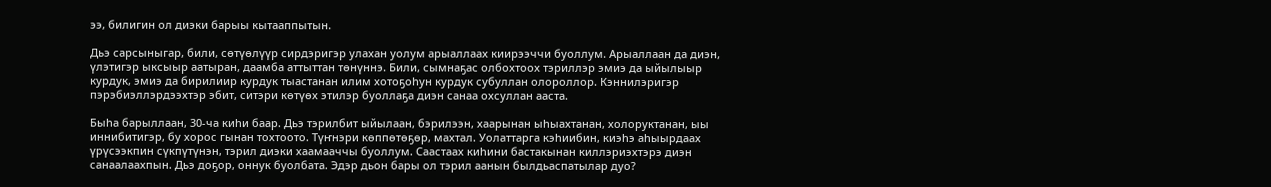ээ, билигин ол диэки барыы кытааппытын.

Дьэ сарсыныгар, били, сөтүөлүүр сирдэригэр улахан уолум арыаллаах киирээччи буоллум. Арыаллаан да диэн, үлэтигэр ыксыыр аатыран, даамба аттыттан төнүннэ. Били, сымнаҕас олбохтоох тэриллэр эмиэ да ыйылыыр курдук, эмиэ да бирилиир курдук тыастанан илим хотоҕоһун курдук субуллан олороллор. Кэннилэригэр пэрэбиэллэрдээхтэр эбит, ситэри көтүөх этилэр буоллаҕа диэн санаа охсуллан ааста.

Быһа барыллаан, 30-ча киһи баар. Дьэ тэрилбит ыйылаан, бэрилээн, хаарынан ыһыахтанан, холоруктанан, ыы иннибитигэр, бу хорос гынан тохтоото. Түҥнэри көппөтөҕөр, махтал. Уолаттарга кэһиибин, киэһэ аһыырдаах үрүсээкпин сүкпүтүнэн, тэрил диэки хаамааччы буоллум. Саастаах киһини бастакынан киллэриэхтэрэ диэн санаалаахпын. Дьэ доҕор, оннук буолбата. Эдэр дьон бары ол тэрил аанын былдьаспатылар дуо?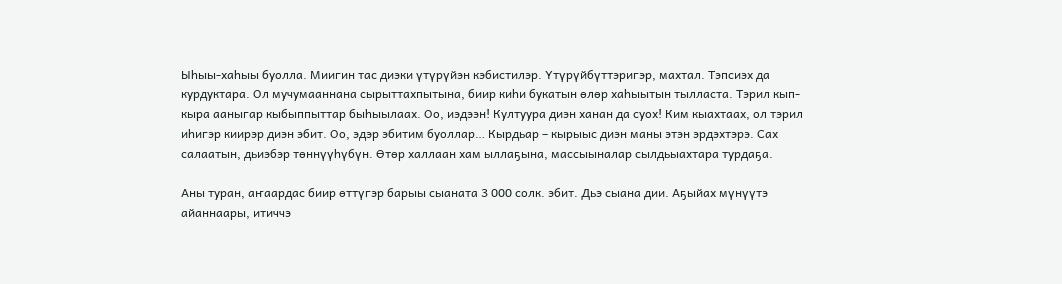Ыһыы-хаһыы буолла. Миигин тас диэки үтүрүйэн кэбистилэр. Үтүрүйбүттэригэр, махтал. Тэпсиэх да курдуктара. Ол мучумааннана сырыттахпытына, биир киһи букатын өлөр хаһыытын тылласта. Тэрил кып-кыра ааныгар кыбыппыттар быһыылаах. Оо, иэдээн! Култуура диэн ханан да суох! Ким кыахтаах, ол тэрил иһигэр киирэр диэн эбит. Оо, эдэр эбитим буоллар… Кырдьар – кырыыс диэн маны этэн эрдэхтэрэ. Сах салаатын, дьиэбэр төннүүһүбүн. Өтөр халлаан хам ыллаҕына, массыыналар сылдьыахтара турдаҕа.

Аны туран, аҥаардас биир өттүгэр барыы сыаната 3 000 солк. эбит. Дьэ сыана дии. Аҕыйах мүнүүтэ айаннаары, итиччэ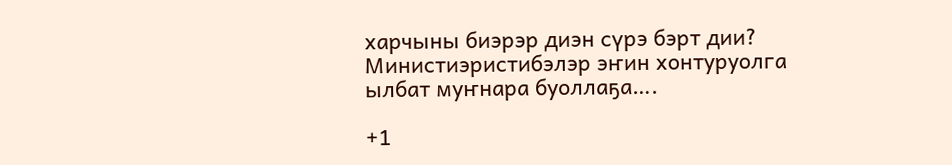харчыны биэрэр диэн сүрэ бэрт дии? Министиэристибэлэр эҥин хонтуруолга ылбат муҥнара буоллаҕа….

+1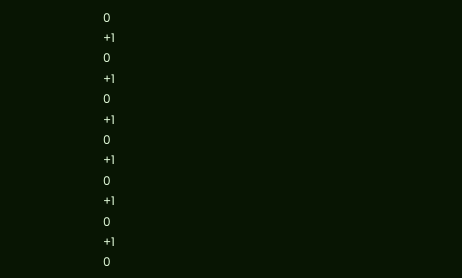0
+1
0
+1
0
+1
0
+1
0
+1
0
+1
0